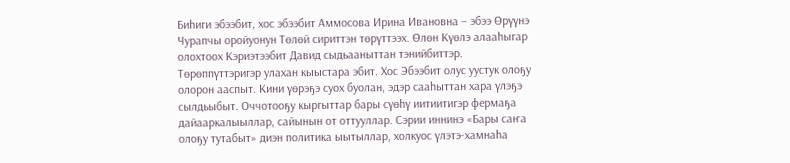Биһиги эбээбит, хос эбээбит Аммосова Ирина Ивановна – эбээ Өрүүнэ Чурапчы оройуонун Төлөй сириттэн төрүттээх. Өлөн Күөлэ алааһыгар олохтоох Кэриэтээбит Давид сыдьааныттан тэнийбиттэр. Төрөппүттэригэр улахан кыыстара эбит. Хос Эбээбит олус уустук олоҕу олорон ааспыт. Кини үөрэҕэ суох буолан, эдэр сааһыттан хара үлэҕэ сылдьыбыт. Оччотооҕу кыргыттар бары сүөһү иитиитигэр фермаҕа дайааркалыыллар, сайынын от оттууллар. Сэрии иннинэ «Бары саҥа олоҕу тутабыт» диэн политика ыытыллар, холкуос үлэтэ-хамнаһа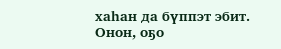хаһан да бүппэт эбит. Онон, оҕо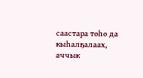саастара төһө да кыһалҕалаах, аччык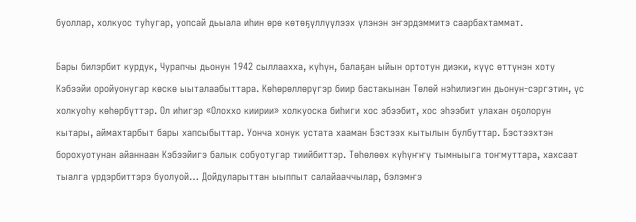буоллар, холкуос туһугар, уопсай дьыала иһин өрө көтөҕүллүүлээх үлэнэн эҥэрдэммитэ саарбахтаммат.

Бары билэрбит курдук, Чурапчы дьонун 1942 сыллаахха, күһүн, балаҕан ыйын ортотун диэки, күүс өттүнэн хоту Кэбээйи оройуонугар көскө ыыталаабыттара. Көһөрөллөрүгэр биир бастакынан Төлөй нэһилиэгин дьонун-сэргэтин, үс холкуоһу көһөрбүттэр. Ол иһигэр «Олоххо киирии» холкуоска биһиги хос эбээбит, хос эһээбит улахан оҕолорун кытары, аймахтарбыт бары хапсыбыттар. Уонча хонук устата хааман Бэстээх кытылын булбуттар. Бэстээхтэн борохуотунан айаннаан Кэбээйигэ балык собуотугар тиийбиттэр. Төһөлөөх күһүҥҥү тымныыга тоҥмуттара, хахсаат тыалга үрдэрбиттэрэ буолуой… Дойдуларыттан ыыппыт салайааччылар, бэлэмҥэ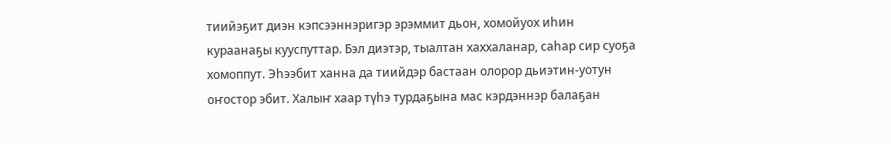тиийэҕит диэн кэпсээннэригэр эрэммит дьон, хомойуох иһин кураанаҕы кууспуттар. Бэл диэтэр, тыалтан хаххаланар, саһар сир суоҕа хомоппут. Эһээбит ханна да тиийдэр бастаан олорор дьиэтин-уотун оҥостор эбит. Халыҥ хаар түһэ турдаҕына мас кэрдэннэр балаҕан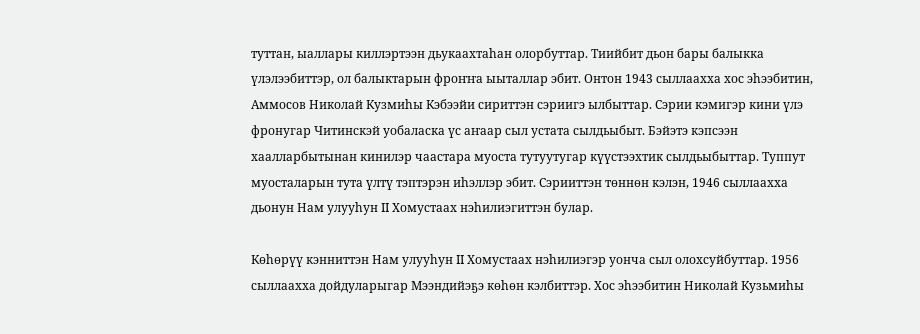туттан, ыаллары киллэртээн дьукаахтаһан олорбуттар. Тиийбит дьон бары балыкка үлэлээбиттэр, ол балыктарын фроҥҥа ыыталлар эбит. Онтон 1943 сыллаахха хос эһээбитин, Аммосов Николай Кузмиһы Кэбээйи сириттэн сэриигэ ылбыттар. Сэрии кэмигэр кини үлэ фронугар Читинскэй уобаласка үс аҥаар сыл устата сылдьыбыт. Бэйэтэ кэпсээн хаалларбытынан кинилэр чаастара муоста тутуутугар күүстээхтик сылдьыбыттар. Туппут муосталарын тута үлтү тэптэрэн иһэллэр эбит. Сэрииттэн төннөн кэлэн, 1946 сыллаахха дьонун Нам улууһун II Хомустаах нэһилиэгиттэн булар.

Көһөрүү кэнниттэн Нам улууһун II Хомустаах нэһилиэгэр уонча сыл олохсуйбуттар. 1956 сыллаахха дойдуларыгар Мээндийэҕэ көһөн кэлбиттэр. Хос эһээбитин Николай Кузьмиһы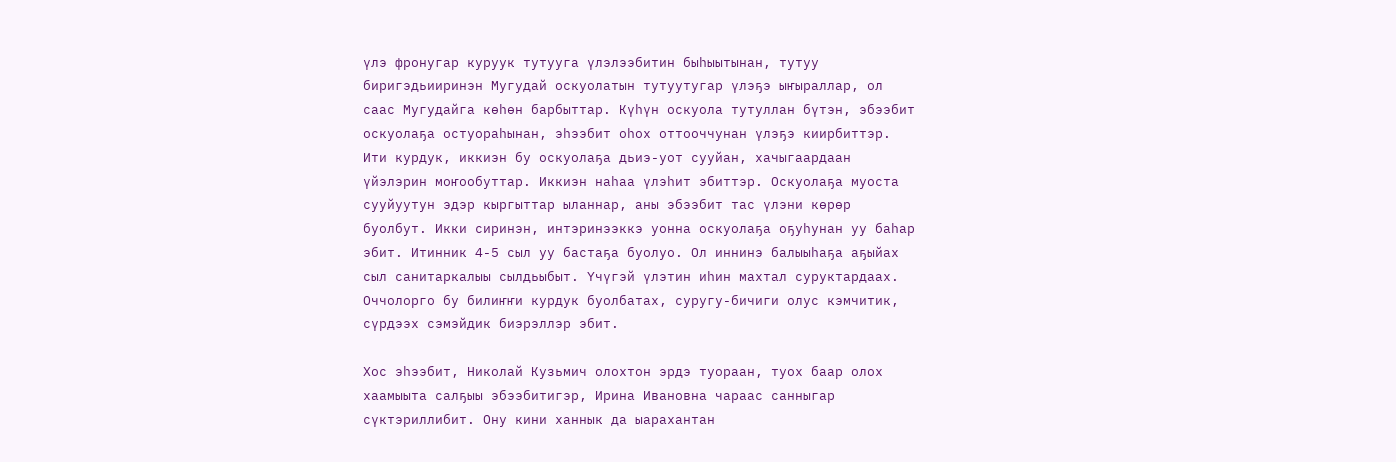үлэ фронугар куруук тутууга үлэлээбитин быһыытынан, тутуу биригэдьииринэн Мугудай оскуолатын тутуутугар үлэҕэ ыҥыраллар, ол саас Мугудайга көһөн барбыттар. Күһүн оскуола тутуллан бүтэн, эбээбит оскуолаҕа остуораһынан, эһээбит оһох оттооччунан үлэҕэ киирбиттэр. Ити курдук, иккиэн бу оскуолаҕа дьиэ-уот сууйан, хачыгаардаан үйэлэрин моҥообуттар. Иккиэн наһаа үлэһит эбиттэр. Оскуолаҕа муоста сууйуутун эдэр кыргыттар ыланнар, аны эбээбит тас үлэни көрөр буолбут. Икки сиринэн, интэринээккэ уонна оскуолаҕа оҕуһунан уу баһар эбит. Итинник 4-5 сыл уу бастаҕа буолуо. Ол иннинэ балыыһаҕа аҕыйах сыл санитаркалыы сылдьыбыт. Үчүгэй үлэтин иһин махтал суруктардаах. Оччолорго бу билиҥҥи курдук буолбатах, суругу-бичиги олус кэмчитик, сүрдээх сэмэйдик биэрэллэр эбит.

Хос эһээбит, Николай Кузьмич олохтон эрдэ туораан, туох баар олох хаамыыта салҕыы эбээбитигэр, Ирина Ивановна чараас санныгар сүктэриллибит. Ону кини ханнык да ыарахантан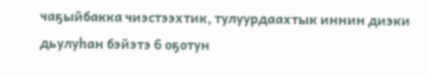чаҕыйбакка чиэстээхтик, тулуурдаахтык иннин диэки дьулуһан бэйэтэ 6 оҕотун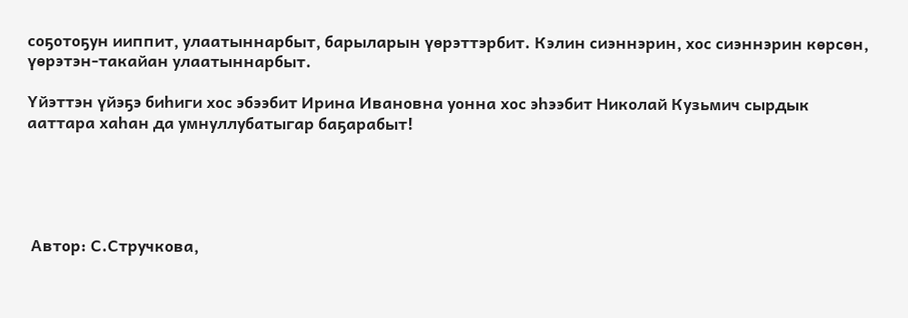соҕотоҕун ииппит, улаатыннарбыт, барыларын үөрэттэрбит. Кэлин сиэннэрин, хос сиэннэрин көрсөн, үөрэтэн-такайан улаатыннарбыт.

Үйэттэн үйэҕэ биһиги хос эбээбит Ирина Ивановна уонна хос эһээбит Николай Кузьмич сырдык ааттара хаһан да умнуллубатыгар баҕарабыт!





 Автор: С.Стручкова,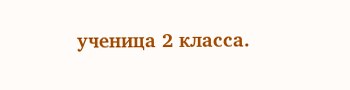ученица 2 класса.